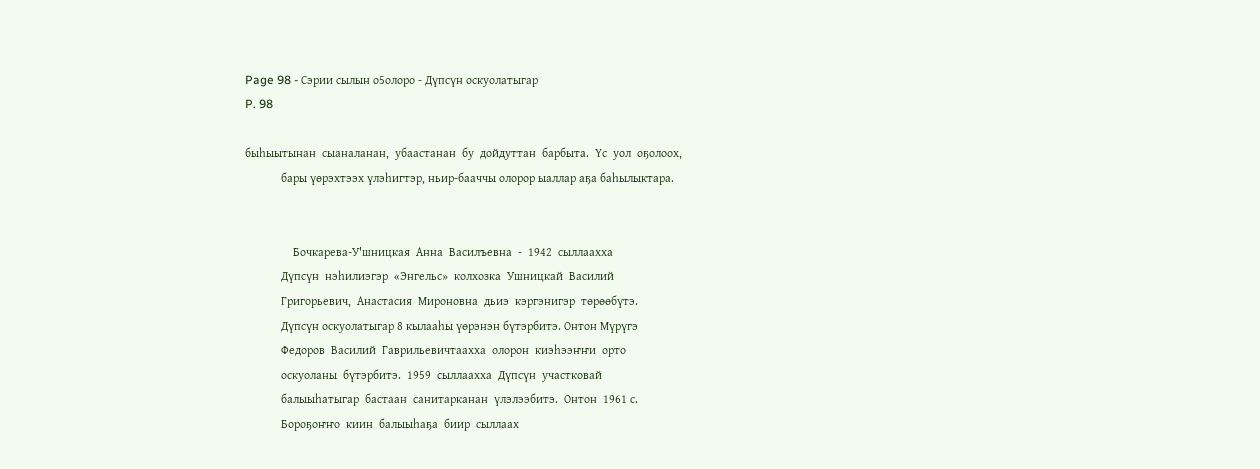Page 98 - Сэрии сылын о5олоро - Дүпсүн оскуолатыгар
P. 98

быһыытынан  сыаналанан,  убаастанан  бу  дойдуттан  барбыта.  Үс  уол  оҕолоох,
            бары үөрэхтээх үлэһигтэр, ньир-бааччы олорор ыаллар аҕа баһылыктара.


                Бочкарева-У'шницкая  Анна  Василъевна  -  1942  сыллаахха
            Дүпсүн  нэһилиэгэр  «Энгельс»  колхозка  Ушницкай  Василий
            Григорьевич,  Анастасия  Мироновна  дьиэ  кэргэнигэр  төрөөбүтэ.
            Дүпсүн оскуолатыгар 8 кылааһы үөрэнэн бүтэрбитэ. Онтон Мүрүгэ
            Федоров  Василий  Гаврильевичтаахха  олорон  киэһээҥҥи  орто
            оскуоланы  бүтэрбитэ.  1959  сыллаахха  Дүпсүн  участковай
            балыыһатыгар  бастаан  санитарканан  үлэлээбитэ.  Онтон  1961 с.
            Бороҕоҥҥо  киин  балыыһаҕа  биир  сыллаах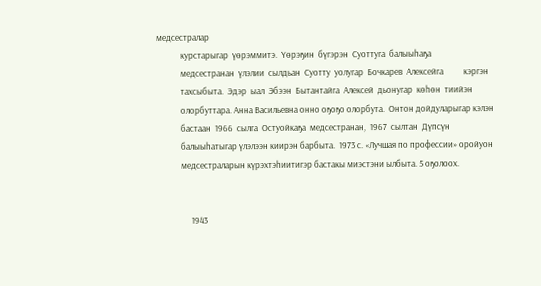медсестралар
            курстарыгар  үөрэммитэ.  Үөрэҕин  бүгэрэн  Суоттуга  балыыһаҕа
            медсестранан  үлэлии  сылдьан  Суотту  уолугар  Бочкарев  Алексейга          кэргэн
            тахсыбыта.  Эдэр  ыал  Эбээн  Бытантайга  Алексей  дьонугар  көһөн  тиийэн
            олорбуттара. Анна Васильевна онно оҕоҕо олорбута.  Онтон дойдуларыгар кэлэн
            бастаан  1966  сылга  Остуойкаҕа  медсестранан,  1967  сылтан  Дүпсүн
            балыыһатыгар үлэлээн киирэн барбыта.  1973 с. «Лучшая по профессии» оройуон
            медсестраларын күрэхтэһиитигэр бастакы миэстэни ылбыта. 5 оҕолоох.


                 1943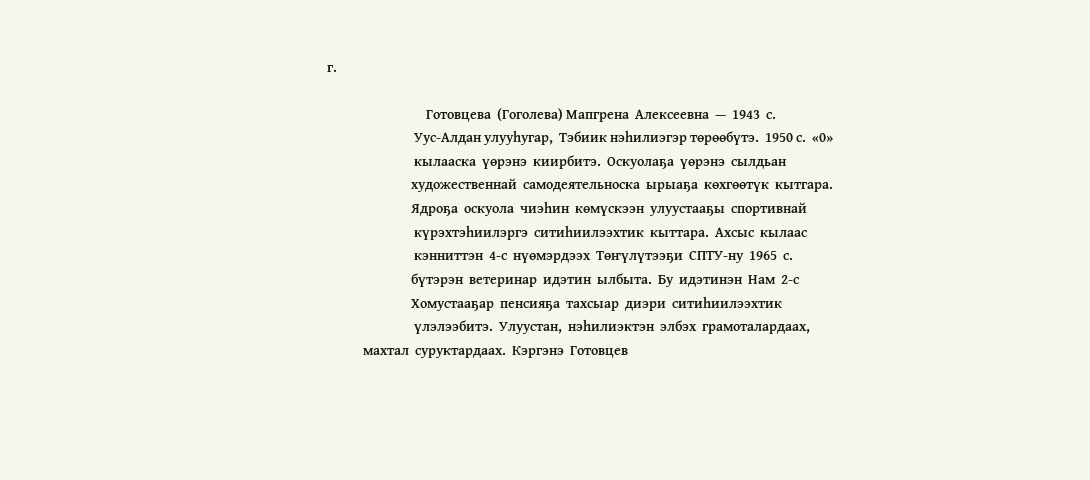г.

                                 Готовцева  (Гоголева) Мапгрена  Алексеевна  —  1943  с.
                             Уус-Алдан улууһугар,  Тэбиик нэһилиэгэр төрөөбүтэ.  1950 с.  «0»
                             кылааска  үөрэнэ  киирбитэ.  Оскуолаҕа  үөрэнэ  сылдьан
                            художественнай  самодеятельноска  ырыаҕа  көхгөөтүк  кытгара.
                            Ядроҕа  оскуола  чиэһин  көмүскээн  улуустааҕы  спортивнай
                             күрэхтэһиилэргэ  ситиһиилээхтик  кыттара.  Ахсыс  кылаас
                             кэнниттэн  4-с  нүөмэрдээх  Төҥүлүтээҕи  СПТУ-ну  1965  с.
                            бүтэрэн  ветеринар  идэтин  ылбыта.  Бу  идэтинэн  Нам  2-с
                            Хомустааҕар  пенсияҕа  тахсыар  диэри  ситиһиилээхтик
                             үлэлээбитэ.  Улуустан,  нэһилиэктэн  элбэх  грамоталардаах,
            махтал  суруктардаах.  Кэргэнэ  Готовцев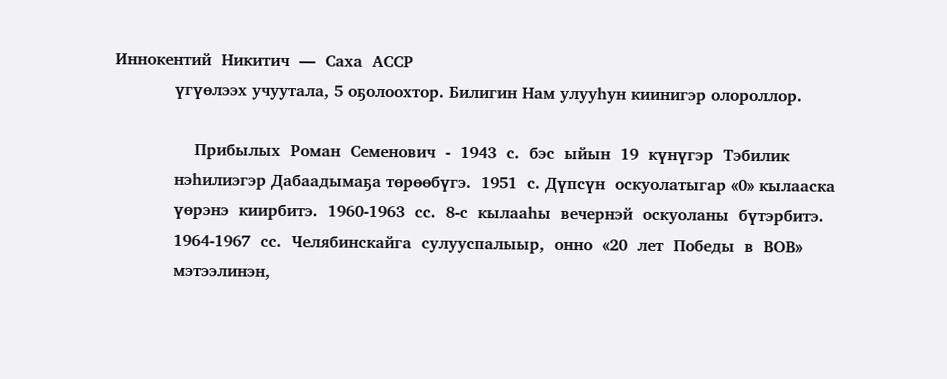Иннокентий  Никитич  —  Саха  АССР
            үгүөлээх учуутала, 5 оҕолоохтор. Билигин Нам улууһун киинигэр олороллор.

                Прибылых  Роман  Семенович  -  1943  с.  бэс  ыйын  19  күнүгэр  Тэбилик
            нэһилиэгэр Дабаадымаҕа төрөөбүгэ.  1951  с. Дүпсүн  оскуолатыгар «0» кылааска
            үөрэнэ  киирбитэ.  1960-1963  сс.  8-с  кылааһы  вечернэй  оскуоланы  бүтэрбитэ.
            1964-1967  сс.  Челябинскайга  сулууспалыыр,  онно  «20  лет  Победы  в  ВОВ»
            мэтээлинэн,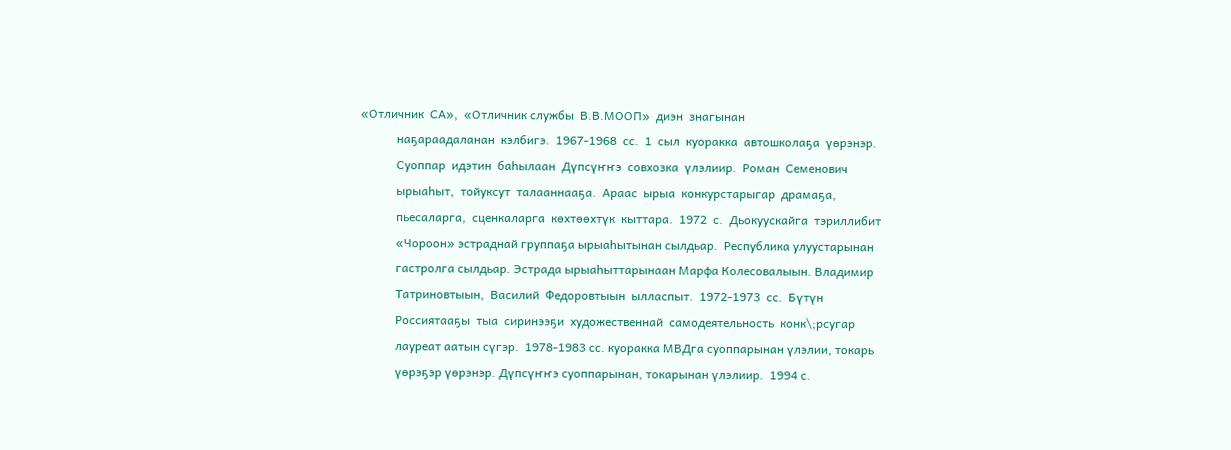«Отличник  СА»,  «Отличник службы  В.В.МООП»  диэн  знагынан
            наҕараадаланан  кэлбигэ.  1967-1968  сс.  1  сыл  куоракка  автошколаҕа  үөрэнэр.
            Суоппар  идэтин  баһылаан  Дүпсүҥҥэ  совхозка  үлэлиир.  Роман  Семенович
            ырыаһыт,  тойуксут  талааннааҕа.  Араас  ырыа  конкурстарыгар  драмаҕа,
            пьесаларга,  сценкаларга  көхтөөхтүк  кыттара.  1972  с.  Дьокуускайга  тэриллибит
            «Чороон» эстраднай группаҕа ырыаһытынан сылдьар.  Республика улуустарынан
            гастролга сылдьар. Эстрада ырыаһыттарынаан Марфа Колесовалыын. Владимир
            Татриновтыын,  Василий  Федоровтыын  ылласпыт.  1972-1973  сс.  Бүтүн
            Россиятааҕы  тыа  сиринээҕи  художественнай  самодеятельность  конк\;рсугар
            лауреат аатын сүгэр.  1978-1983 сс. куоракка МВДга суоппарынан үлэлии, токарь
            үөрэҕэр үөрэнэр. Дүпсүҥҥэ суоппарынан, токарынан үлэлиир.  1994 с.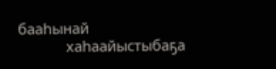бааһынай
            хаһаайыстыбаҕа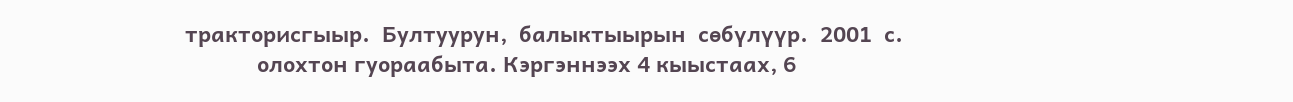тракторисгыыр.  Бултуурун,  балыктыырын  сөбүлүүр.  2001  с.
            олохтон гуораабыта. Кэргэннээх 4 кыыстаах, 6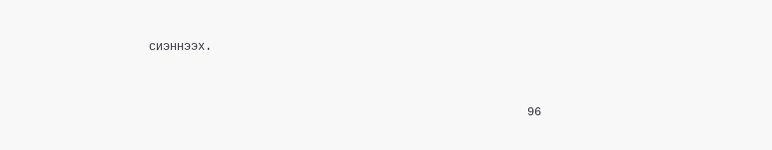сиэннээх.



                                                      96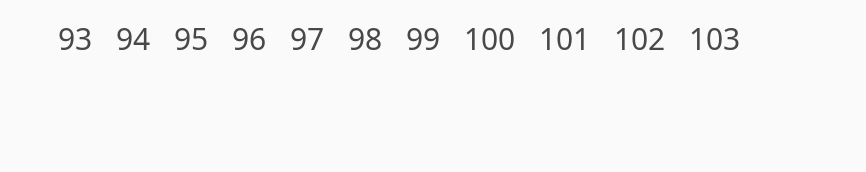93   94   95   96   97   98   99   100   101   102   103